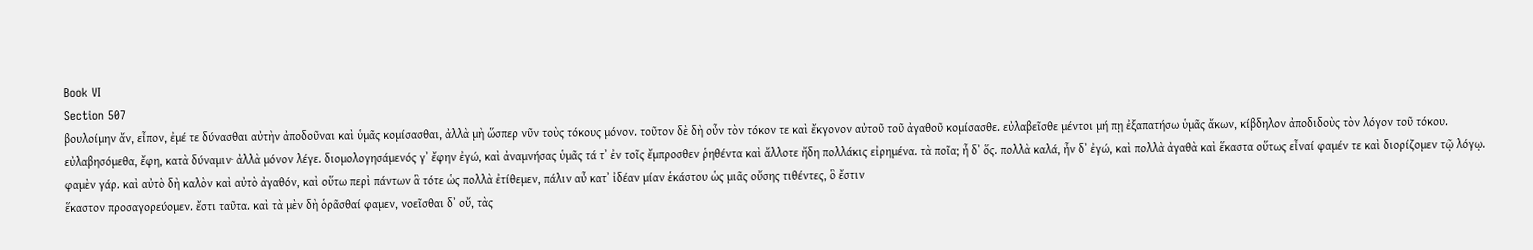Book VI
Section 507
βουλοίμην ἄν, εἶπον, ἐμέ τε δύνασθαι αὐτὴν ἀποδοῦναι καὶ ὑμᾶς κομίσασθαι, ἀλλὰ μὴ ὥσπερ νῦν τοὺς τόκους μόνον. τοῦτον δὲ δὴ οὖν τὸν τόκον τε καὶ ἔκγονον αὐτοῦ τοῦ ἀγαθοῦ κομίσασθε. εὐλαβεῖσθε μέντοι μή πῃ ἐξαπατήσω ὑμᾶς ἄκων, κίβδηλον ἀποδιδοὺς τὸν λόγον τοῦ τόκου. εὐλαβησόμεθα, ἔφη, κατὰ δύναμιν· ἀλλὰ μόνον λέγε. διομολογησάμενός γʼ ἔφην ἐγώ, καὶ ἀναμνήσας ὑμᾶς τά τʼ ἐν τοῖς ἔμπροσθεν ῥηθέντα καὶ ἄλλοτε ἤδη πολλάκις εἰρημένα. τὰ ποῖα; ἦ δʼ ὅς. πολλὰ καλά, ἦν δʼ ἐγώ, καὶ πολλὰ ἀγαθὰ καὶ ἕκαστα οὕτως εἶναί φαμέν τε καὶ διορίζομεν τῷ λόγῳ. φαμὲν γάρ. καὶ αὐτὸ δὴ καλὸν καὶ αὐτὸ ἀγαθόν, καὶ οὕτω περὶ πάντων ἃ τότε ὡς πολλὰ ἐτίθεμεν, πάλιν αὖ κατʼ ἰδέαν μίαν ἑκάστου ὡς μιᾶς οὔσης τιθέντες, ὃ ἔστιν
ἕκαστον προσαγορεύομεν. ἔστι ταῦτα. καὶ τὰ μὲν δὴ ὁρᾶσθαί φαμεν, νοεῖσθαι δʼ οὔ, τὰς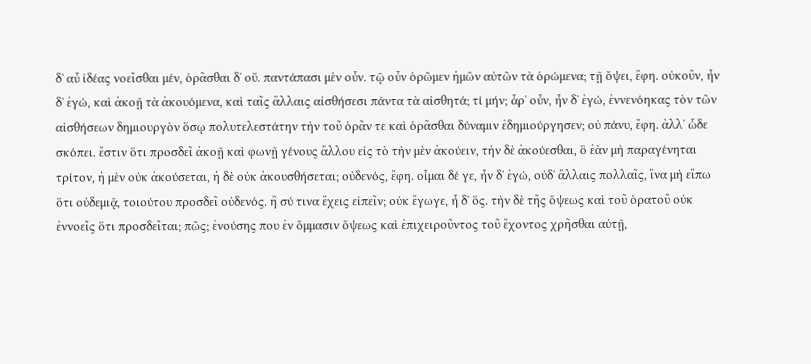δʼ αὖ ἰδέας νοεῖσθαι μέν, ὁρᾶσθαι δʼ οὔ. παντάπασι μὲν οὖν. τῷ οὖν ὁρῶμεν ἡμῶν αὐτῶν τὰ ὁρώμενα; τῇ ὄψει, ἔφη. οὐκοῦν, ἦν δʼ ἐγώ, καὶ ἀκοῇ τὰ ἀκουόμενα, καὶ ταῖς ἄλλαις αἰσθήσεσι πάντα τὰ αἰσθητά; τί μήν; ἆρʼ οὖν, ἦν δʼ ἐγώ, ἐννενόηκας τὸν τῶν αἰσθήσεων δημιουργὸν ὅσῳ πολυτελεστάτην τὴν τοῦ ὁρᾶν τε καὶ ὁρᾶσθαι δύναμιν ἐδημιούργησεν; οὐ πάνυ, ἔφη. ἀλλʼ ὧδε σκόπει. ἔστιν ὅτι προσδεῖ ἀκοῇ καὶ φωνῇ γένους ἄλλου εἰς τὸ τὴν μὲν ἀκούειν, τὴν δὲ ἀκούεσθαι, ὃ ἐὰν μὴ παραγένηται τρίτον, ἡ μὲν οὐκ ἀκούσεται, ἡ δὲ οὐκ ἀκουσθήσεται; οὐδενός, ἔφη. οἶμαι δέ γε, ἦν δʼ ἐγώ, οὐδʼ ἄλλαις πολλαῖς, ἵνα μὴ εἴπω ὅτι οὐδεμιᾷ, τοιούτου προσδεῖ οὐδενός. ἢ σύ τινα ἔχεις εἰπεῖν; οὐκ ἔγωγε, ἦ δʼ ὅς. τὴν δὲ τῆς ὄψεως καὶ τοῦ ὁρατοῦ οὐκ ἐννοεῖς ὅτι προσδεῖται; πῶς; ἐνούσης που ἐν ὄμμασιν ὄψεως καὶ ἐπιχειροῦντος τοῦ ἔχοντος χρῆσθαι αὐτῇ,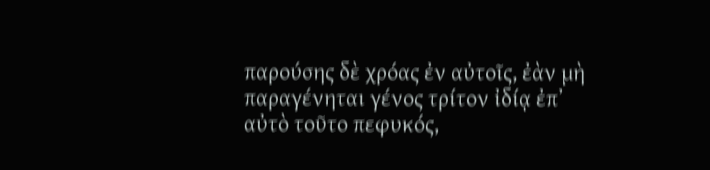παρούσης δὲ χρόας ἐν αὐτοῖς, ἐὰν μὴ παραγένηται γένος τρίτον ἰδίᾳ ἐπʼ αὐτὸ τοῦτο πεφυκός,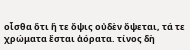οἶσθα ὅτι ἥ τε ὄψις οὐδὲν ὄψεται, τά τε χρώματα ἔσται ἀόρατα. τίνος δὴ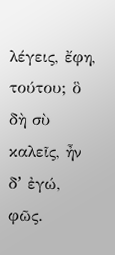λέγεις, ἔφη, τούτου; ὃ δὴ σὺ καλεῖς, ἦν δʼ ἐγώ, φῶς.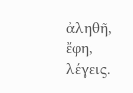ἀληθῆ, ἔφη, λέγεις.